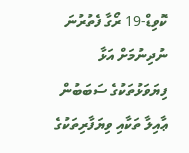ކޮވިޑް-19 ރޯގާ ފެތުރުނަ ނުދިނުމަށް އަޅާ ފިޔަވަޅުތަކުގެ ސަބަބުން ޢާއިލާ ތަކާއި ވިޔަފާރިތަކުގެ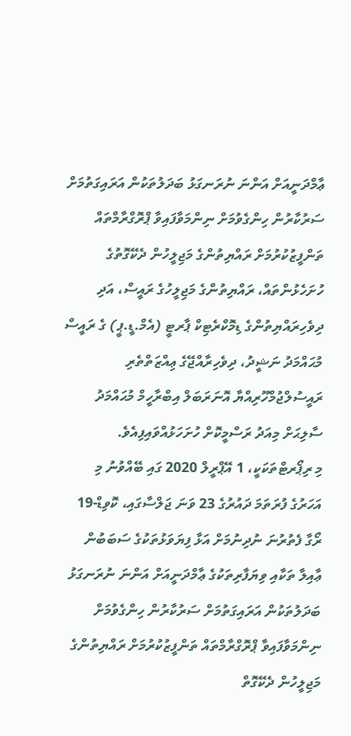ޢާމްދަނީއަށް އަންނަ ނުރަނގަޅު ބަދަލުތަކުން އަރައިގަތުމަށް ސަރުކާރުން ހިންގެވުމަށް ނިންމަވާފައިވާ ޕްރޮގްރާމްތައް ތަންފީޒުކުރުމަށް ރައްޔިތުންގެ މަޖިލީހުން ދެކޭގޮތުގެ ހުށަހެޅުންތައް، ރައްޔިތުންގެ މަޖިލީހުގެ ރައީސް، އަދި ދިވެހިރައްޔިތުންގެ ޑިމޮކްރެޓިކް ޕާރޓީ (އެމް.ޑީ.ޕީ) ގެ ރައީސް މުޙައްމަދު ނަޝީދު، ދިވެހިރާއްޖޭގެ ޢިއްޒަތްތެރި ރައީސުލްޖުމްހޫރިއްޔާ އޮނަރަބަލް އިބްރާހީމް މުޙައްމަދު ސާލިޙަށް މިއަދު ރަސްމީކޮށް ހުށަހަޅުއްވައިފިއެވެ.
މި ރިޕޯރޓްތަކަކީ، 1 އޭޕްރީލް 2020 ގައި ބޭއްވުނު މި އަހަރުގެ ފުރަތަމަ ދައުރުގެ 23 ވަނަ ޖަލްސާގައި، ކޮވިޑް-19 ރޯގާ ފެތުރުނަ ނުދިނުމަށް އަޅާ ފިޔަވަޅުތަކުގެ ސަބަބުން ޢާއިލާ ތަކާއި ވިޔަފާރިތަކުގެ ޢާމްދަނީއަށް އަންނަ ނުރަނގަޅު ބަދަލުތަކުން އަރައިގަތުމަށް ސަރުކާރުން ހިންގެވުމަށް ނިންމަވާފައިވާ ޕްރޮގްރާމްތައް ތަންފީޒުކުރުމަށް ރައްޔިތުންގެ މަޖިލީހުން ދެކޭގޮތް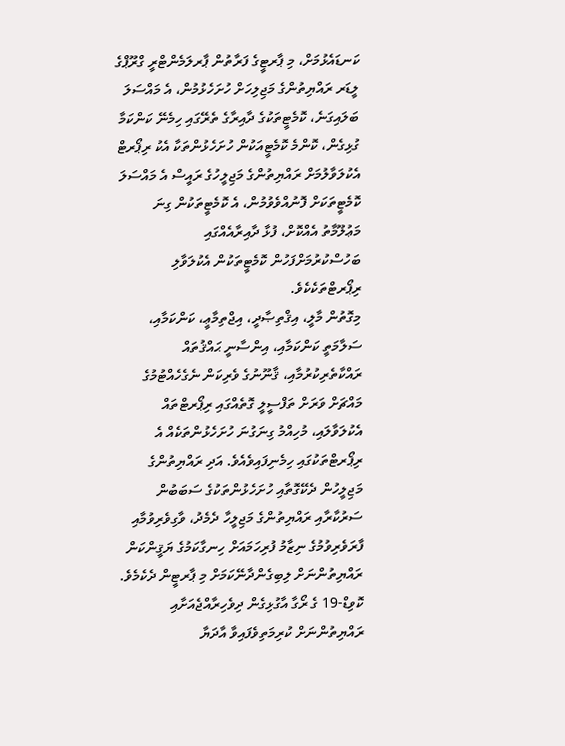ކަނޑައެޅުމަށް، މި ޕާރޓީގެ ފަރާތުން ޕާރލަމެންޓްރީ ގްރޫޕްގެ ލީޑަރ ރައްޔިތުންގެ މަޖިލިހަށް ހުށަހެޅުމުން، އެ މައްސަލަ ބަލައިގަނެ، ކޮމެޓީތަކުގެ ދާއިރާގެ ތެރޭގައި ހިމެނޭ ކަންކަމާ ގުޅިގެން، ކޮންމެ ކޮމެޓީއަކުން ހުށަހެޅުންތަކާ އެކު ރިޕޯރޓް އެކުލަވާލުމަށް ރައްޔިތުންގެ މަޖިލީހުގެ ރައީސް އެ މައްސަލަ ކޮމެޓީތަކަށް ފޮނުއްވެވުމުން، އެ ކޮމެޓީތަކުން ގިނަ މަޢުލޫމާތު އެއްކޮށް، ފުޅާ ދާއިރާއެއްގައި ބަހުސްކުރުމަށްފަހުން ކޮމެޓީތަކުން އެކުލަވާލި ރިޕޯރޓްތަކެކެވެ.
މިގޮތުން މާލީ، އިޤްތިޞާދީ، އިޖްތިމާޢީ، ކަންކަމާއި، ސަލާމަތީ ކަންކަމާއި، އިންސާނީ ޙައްޤުތައް ރައްކާތެރިކުރުމާއި، ޤާނޫނުގެ ވެރިކަން ނެގެހެއްޓުމުގެ މައްޗަށް ވަރަށް ތަފްސީލީ ގޮތެއްގައި ރިޕޯރޓްތައް އެކުލަވާލައި، މުހިއްމު ގިނަގުނަ ހުށަހެޅުންތަކެއް އެ ރިޕޯރޓްތަކުގައި ހިމެނިފައިވެއެވެ. އަދި ރައްޔިތުންގެ މަޖިލީހުން ދެކޭގޮތާއި ހުށަހެޅުންތަކުގެ ސަބަބުން ސަރުކާރާއި ރައްޔިތުންގެ މަޖިލީހާ ދެމެދު، ވާގިވެރިވުމާއި ފާރަވެރިވުމުގެ ނިޒާމު ފުރިހަމައަށް ހިނގާކަމުގެ ޔަޤީންކަން ރައްޔިތުންނަށް ލިބިގެންދާނޭކަމަށް މި ޕާރޓީން ދެކެމެވެ.
ކޮވިޑް-19 ގެ ރޯގާ އާގުޅިގެން ދިވެހިރާއްޖެއަށާއި ރައްޔިތުންނަށް ކުރިމަތިވެފައިވާ އާދަޔާ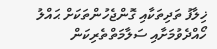ޚިލާފު ތަދިތަކާއި ގޮންޖެހުންތަކަށް ޙައްލު ހޯއްދެވުމަށާއި ސަލާމަތްތެރިކަން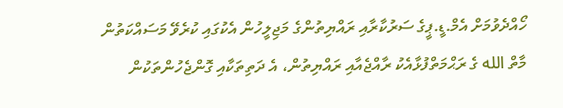ހޯއްދެވުމަށް އެމް.ޑީ.ޕީގެ ސަރުކާރާއި ރައްޔިތުންގެ މަޖިލީހުން އެކުގައި ކުރެވޭ މަސައްކަތުން މާތް الله ގެ ރަޙްމަތްފުޅާއެކު ރާއްޖެއާއި ރައްޔިތުން، އެ ދަތިތަކާއި ގޮންޖެހުންތަކުން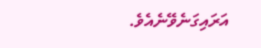އަރައިގަނެވޭނެއެވެ.